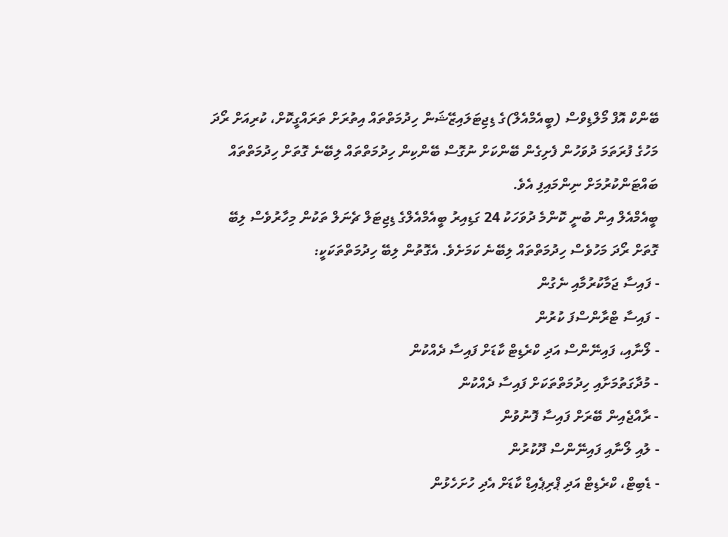ބޭންކް އޮފް މޯލްޑިވްސް (ބީއެމްއެލް)ގެ ޑިޖިޓަލައިޒޭޝަން ހިދުމަތްތައް އިތުރަށް ތަރައްގީކޮށް، ކުރިއަށް ރޯދަ މަހުގެ ފުރަތަމަ ދުވަހުން ފެށިގެން ބޭންކަށް ނުގޮސް ބޭންކިން ހިދުމަތްތައް ލިބޭނެ ގޮތަށް ހިދުމަތްތައް ބައްޓަންކުރުމަށް ނިންމައިފި އެވެ.
ބީއެމްއެލް އިން ބުނީ ކޮންމެ ދުވަހަކު 24 ގަޑިއިރު ބީއެމްއެލްގެ ޑިޖިޓަލް ޗެނަލް ތަކުން މިހާރުވެސް ލިބޭ ގޮތަށް ރޯދަ މަހުވެސް ހިދުމަތްތައް ލިބޭނެ ކަމަށެވެ. އެގޮތުން ލިބޭ ހިދުމަތްތަކަކީ:
- ފައިސާ ޖަމާކުރުމާއި ނެގުން
- ފައިސާ ޓްރާންސްފަ ކުރުން
- ލޯނާއި، ފައިނޭންސް އަދި ކްރެޑިޓް ކާޑަށް ފައިސާ ދެއްކުން
- މުދާގަތުމަށާއި ހިދުމަތްތަކަށް ފައިސާ ދެއްކުން
- ރާއްޖެއިން ބޭރަށް ފައިސާ ފޮނުވުން
- ލުއި ލޯނާއި ފައިނޭންސް ދޫކުރުން
- ޑެބިޓް، ކްރެޑިޓް އަދި ޕްރިޕެއިޑް ކާޑަށް އެދި ހުށަހެޅުން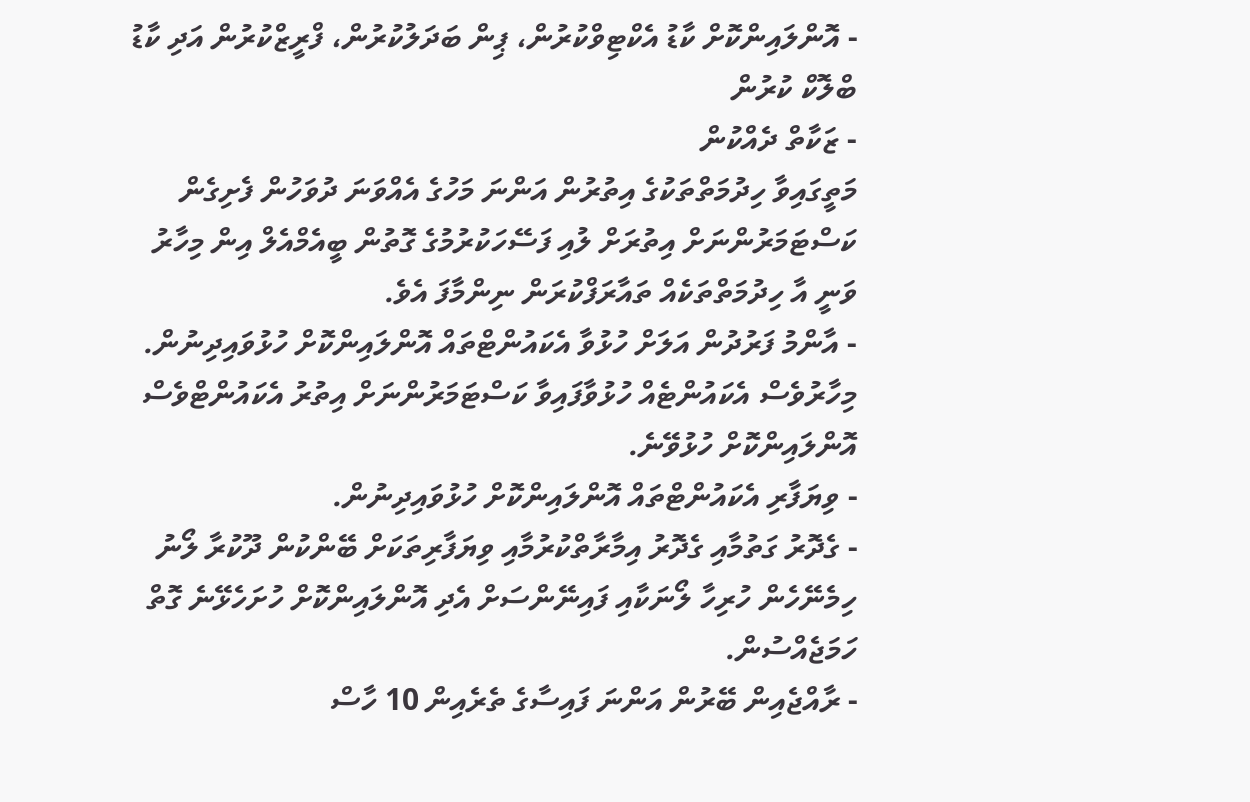- އޮންލައިންކޮށް ކާޑު އެކްޓިވްކުރުން، ޕިން ބަދަލުކުރުން، ފްރީޒްކުރުން އަދި ކާޑު ބްލޮކް ކުރުން
- ޒަކާތް ދެއްކުން
މަތީގައިވާ ހިދުމަތްތަކުގެ އިތުރުން އަންނަ މަހުގެ އެއްވަނަ ދުވަހުން ފެށިގެން ކަސްޓަމަރުންނަށް އިތުރަށް ލުއި ފަސޭހަކުރުމުގެ ގޮތުން ބީއެމްއެލް އިން މިހާރު ވަނީ އާ ހިދުމަތްތަކެއް ތައާރަފްކުރަން ނިންމާފަ އެވެ.
- އާންމު ފަރުދުން އަލަށް ހުޅުވާ އެކައުންޓްތައް އޮންލައިންކޮށް ހުޅުވައިދިނުން. މިހާރުވެސް އެކައުންޓެއް ހުޅުވާފައިވާ ކަސްޓަމަރުންނަށް އިތުރު އެކައުންޓްވެސް އޮންލައިންކޮށް ހުޅުވޭނެ.
- ވިޔަފާރި އެކައުންޓްތައް އޮންލައިންކޮށް ހުޅުވައިދިނުން.
- ގެދޮރު ގަތުމާއި ގެދޮރު އިމާރާތްކުރުމާއި ވިޔަފާރިތަކަށް ބޭންކުން ދޫކުރާ ލޯނު ހިމެނޭހެން ހުރިހާ ލޯނަކާއި ފައިނޭންސަށް އެދި އޮންލައިންކޮށް ހުށަހެޅޭނެ ގޮތް ހަމަޖެއްސުން.
- ރާއްޖެއިން ބޭރުން އަންނަ ފައިސާގެ ތެރެއިން 10 ހާސް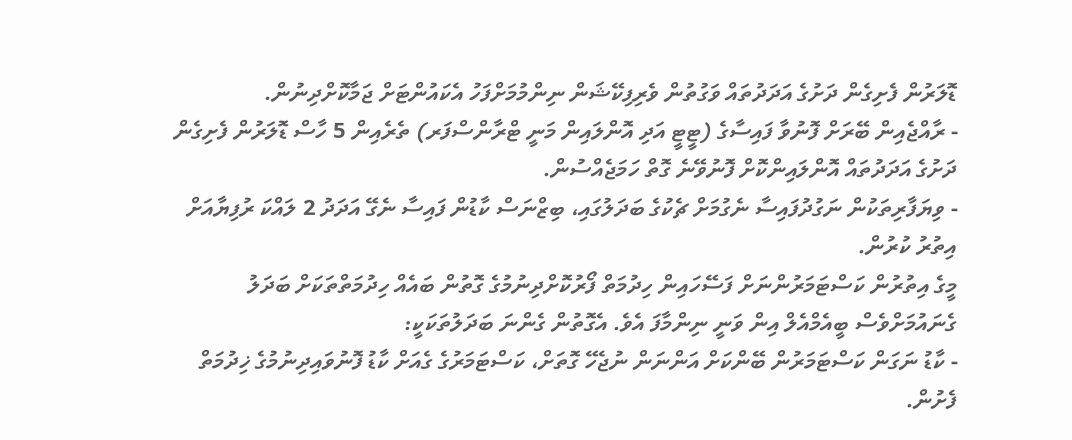ޑޮލަރުން ފެށިގެން ދަށުގެ އަދަދުތައް ވަގުތުން ވެރިފިކޭޝަން ނިންމުމަށްފަހު އެކައުންޓަށް ޖަމާކޮށްދިނުން.
- ރާއްޖެއިން ބޭރަށް ފޮނުވާ ފައިސާގެ (ޓީޓީ އަދި އޮންލައިން މަނީ ޓްރާންސްފަރ) ތެރެއިން 5 ހާސް ޑޮލަރުން ފެށިގެން ދަށުގެ އަދަދުތައް އޮންލައިންކޮށް ފޮނުވޭނެ ގޮތް ހަމަޖެއްސުން.
- ވިޔަފާރިތަކުން ނަގުދުފައިސާ ނެގުމަށް ޗެކުގެ ބަދަލުގައި، ބިޒްނަސް ކާޑުން ފައިސާ ނެގޭ އަދަދު 2 ލައްކަ ރުފިޔާއަށް އިތުރު ކުރުން.
މީގެ އިތުރުން ކަސްޓަމަރުންނަށް ފަސޭހައިން ހިދުމަތް ފޯރުކޮށްދިނުމުގެ ގޮތުން ބައެއް ހިދުމަތްތަކަށް ބަދަލު ގެނައުމަށްވެސް ބީއެމްއެލް އިން ވަނީ ނިންމާފަ އެވެ. އެގޮތުން ގެންނަ ބަދަލުތަކަކީ:
- ކާޑު ނަގަން ކަސްޓަމަރުން ބޭންކަށް އަންނަން ނުޖެހޭ ގޮތަށް، ކަސްޓަމަރުގެ ގެއަށް ކާޑު ފޮނުވައިދިނުމުގެ ޚިދުމަތް ފެށުން.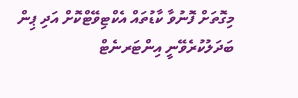މިގޮތަށް ފޮނުވާ ކާޑުތައް އެކްޓިވޭޓްކޮށް އަދި ޕިން ބަދަލުކުރެވޭނީ އިންޓަރނެޓް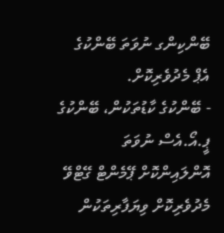ބޭންކިންގ ނުވަތަ ބޭންކުގެ އެޕް މެދުވެރިކޮށް.
- ބޭންކުގެ ކާޑުތަކުން، ބޭންކުގެ ޕީ.އޯ.އެސް ނުވަތަ އޮންލައިންކޮށް ޕޭމެންޓް ގޭޓްވޭ މެދުވެރިކޮށް ވިޔަފާރިތަކުން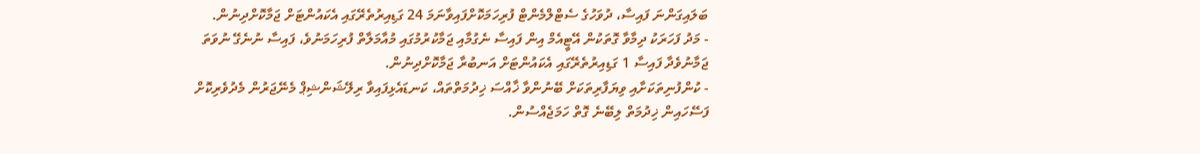ބަލައިގަންނަ ފައިސާ، ދުވަހުގެ ސެޓްލްމެންޓް ފުރިހަމަކޮށްފައިވާނަމަ 24 ގަޑިއިރުތެރޭގައި އެކައުންޓަށް ޖަމާކޮށްދިނުން.
- މަދު ފަހަރަކު ދިމާވާ ގޮތަކުން އޭޓީއެމް އިން ފައިސާ ނެގުމާއި ޖަމާކުރުމުގައި މުއާމަލާތް ފުރިހަމަނުވެ، ފައިސާ ނުނެގޭ ނުވަތަ ޖަމާނުވެދާ ފައިސާ 1 ގަޑިއިރުތެރޭގައި އެކައުންޓަށް އަނބުރާ ޖަމާކޮށްދިނުން.
- ކުންފުނިތަކަށާއި ވިޔަފާރިތަކަށް ބޭނުންވާ ޚާއްސަ ޚިދުމަތްތައް، ކަނޑައެޅިފައިވާ ރިލޭޝަންޝިޕް މެނޭޖަރުން މެދުވެރިކޮށް ފަސޭހައިން ޚިދުމަތް ލިބޭނެ ގޮތް ހަމަޖެއްސުން.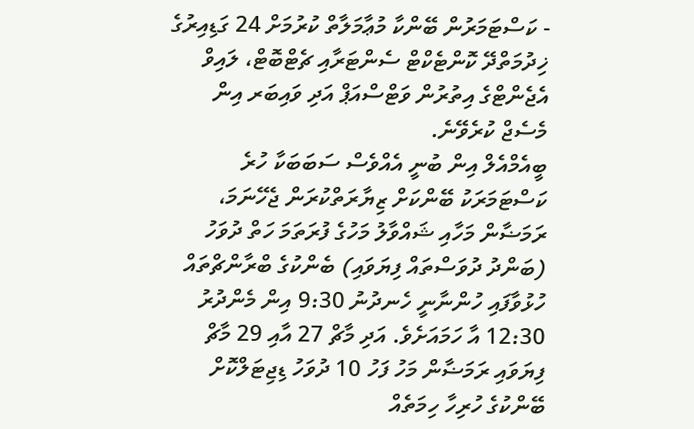- ކަސްޓަމަރުން ބޭންކާ މުޢާމަލާތް ކުރުމަށް 24 ގަޑިއިރުގެ ޚިދުމަތްދޭ ކޮންޓެކްޓް ސެންޓަރާއި ޗެޓްބޮޓް، ލައިވް އެޖެންޓްގެ އިތުރުން ވަޓްސްއަޕް އަދި ވައިބަރ އިން މެސެޖް ކުރެވޭނެ.
ބީއެމްއެލް އިން ބުނީ އެއްވެސް ސަބަބަކާ ހުރެ ކަސްޓަމަރަކު ބޭންކަށް ޒިޔާރަތްކުރަން ޖެހޭނަމަ، ރަމަޟާން މަހާއި ޝައްވާލު މަހުގެ ފުރަތަމަ ހަތް ދުވަހު (ބަންދު ދުވަސްތައް ފިޔަވައި) ބެންކުގެ ބްރާންޗްތައް ހުޅުވާފައި ހުންނާނީ ހެނދުނު 9:30 އިން މެންދުރު 12:30 އާ ހަމައަށެވެ. އަދި މާޗް 27 އާއި 29 މާޗް ފިޔަވައި ރަމަޟާން މަހު ފަހު 10 ދުވަހު ޑިޖިޓަލްކޮށް ބޭންކުގެ ހުރިހާ ހިމަތެއް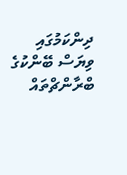ދިންކަމުގައި ވިޔަސް ބޭންކުގެ ބްރާންޗްތައް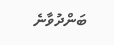ބަންދުވާނެ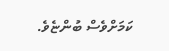ކަމަށްވެސް ބުންޏެވެ.